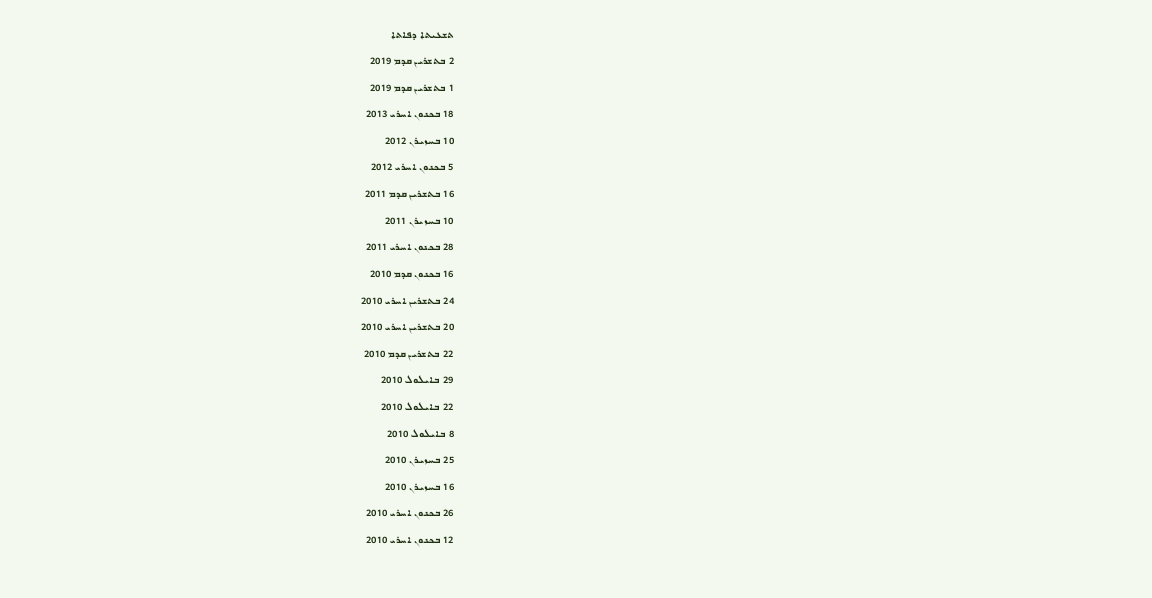ܬܫܥܝܬܐ ܕܦܐܬܐ
2 ܒܬܫܪܝܢ ܩܕܡ 2019
1 ܒܬܫܪܝܢ ܩܕܡ 2019
18 ܒܟܢܘܢ ܐܚܪܝ 2013
10 ܒܚܙܝܪܢ 2012
5 ܒܟܢܘܢ ܐܚܪܝ 2012
16 ܒܬܫܪܝܢ ܩܕܡ 2011
10 ܒܚܙܝܪܢ 2011
28 ܒܟܢܘܢ ܐܚܪܝ 2011
16 ܒܟܢܘܢ ܩܕܡ 2010
24 ܒܬܫܪܝܢ ܐܚܪܝ 2010
20 ܒܬܫܪܝܢ ܐܚܪܝ 2010
22 ܒܬܫܪܝܢ ܩܕܡ 2010
29 ܒܐܝܠܘܠ 2010
22 ܒܐܝܠܘܠ 2010
8 ܒܐܝܠܘܠ 2010
25 ܒܚܙܝܪܢ 2010
16 ܒܚܙܝܪܢ 2010
26 ܒܟܢܘܢ ܐܚܪܝ 2010
12 ܒܟܢܘܢ ܐܚܪܝ 2010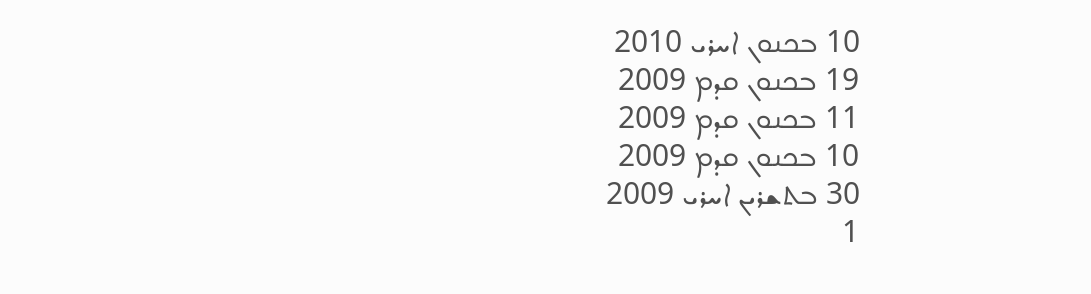10 ܒܟܢܘܢ ܐܚܪܝ 2010
19 ܒܟܢܘܢ ܩܕܡ 2009
11 ܒܟܢܘܢ ܩܕܡ 2009
10 ܒܟܢܘܢ ܩܕܡ 2009
30 ܒܬܫܪܝܢ ܐܚܪܝ 2009
1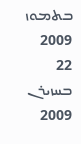ܒܬܡܘܙ 2009
22 ܒܚܙܝܪܢ 2009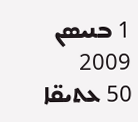1 ܒܢܝܣܢ 2009
50 ܥܬܝܩ̈ܐ